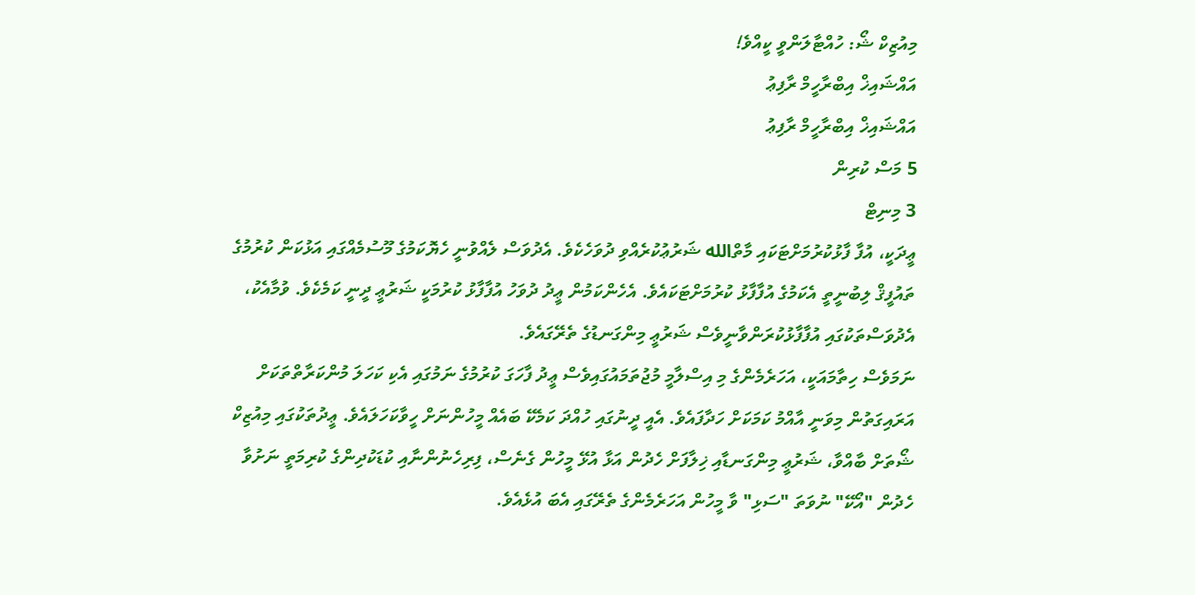މިއުޒިކް ޝޯ: ހުއްޓާލަންވީ ކީއްވެ!
އައްޝައިޚް އިބްރާހީމް ރާފިޢު
އައްޝައިޚް އިބްރާހީމް ރާފިޢު
5 މަސް ކުރިން
3 މިނިޓް
ޢީދަކީ، އުފާ ފާޅުކުރުމަށްޓަކައި މާތްالله ޝަރުޢުކުރެއްވި ދުވަހެކެވެ. އެދުވަސް ލެއްވުނީ ހެޔޮކަމުގެ މޫސުމެއްގައި އަޅުކަން ކުރުމުގެ ތައުފީޤް ލިބުނީތީ އެކަމުގެ އުފާފާޅު ކުރުމަށްޓަކައެވެ. އެހެންކަމުން ޢީދު ދުވަހު އުފާފާޅު ކުރުމަކީ ޝަރުޢީ ދީނީ ކަމެކެވެ. ވުމާއެކު، އެދުވަސްތަކުގައި އުފާފާޅުކުރަންވާނީވެސް ޝަރުޢީ މިންގަނޑުގެ ތެރޭގައެވެ.
ނަމަވެސް ހިތާމައަކީ، އަހަރެމެންގެ މި އިސްލާމީ މުޖުތަމައުގައިވެސް ޢީދު ފާހަގަ ކުރުމުގެ ނަމުގައި އެކި ކަހަލަ މުންކަރާތްތަކަށް އަރައިގަތުން މިވަނީ އާއްމު ކަމަކަށް ހަދާފައެވެ. އެއީ ދީނުގައި ހުއްދަ ކަމެކޭ ބައެއް މީހުންނަށް ހީވާކަހަލައެވެ. ޢީދުތަކުގައި މިއުޒިކް ޝޯތަށް ބާއްވާ، ޝަރުޢީ މިންގަނޑާއި ޚިލާފަށް ހެދުން އަޅާ އުޅޭ މީހުން ގެނެސް، ފިރިހެނުންނާއި ކުޑަކުދިންގެ ކުރިމަތީ ނަށުވާ ހެދުން "އޯކޭ" ނުވަތަ "ސަޅި" ވާ މީހުން އަހަރެމެންގެ ތެރޭގައި އެބަ އުޅެއެވެ.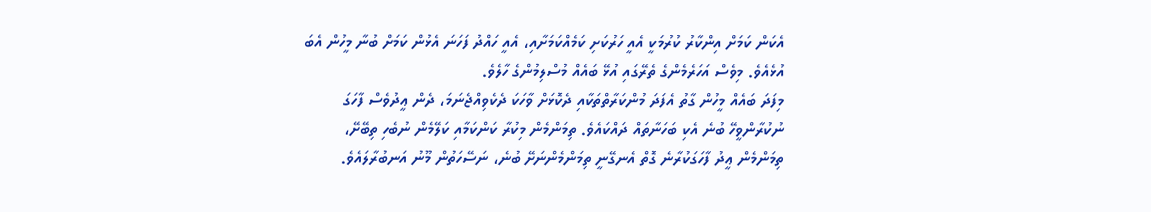އެކަން ކަމަށް އިންކާރު ކުރުމަކީ އެއީ ހަރުކަށި ކަމެއްކަމަށާއި، އެއީ ހައްދު ފަހަނަ އެޅުން ކަމަށް ބުނާ މީހުން އެބަ އުޅެއެވެ. މިވެސް އަހަރެމެންގެ ތެރޭގައި އުޅޭ ބައެއް މުސްލިމުންގެ ހާލެވެ.
މިފަދަ ބައެއް މީހުން ގާތު އެފަދަ މުންކަރާތްތަކާއި ދެކޮޅަށް ވާހަކަ ދެކެވިއްޖެނަމަ، ދެން ޢީދުވެސް ފާހަގަ ނުކުރާންވީހޭ ބުނެ އެކި ބަހަނާތައް ދައްކައެވެ. ތިމަންމެން މިކުރާ ކަންކަމާއި ކަލޭމެން ނުބެހި ތިބޭށޭ، ތިމަންމެން ޢީދު ފާހަގަކުރާނެ ގޮތް އެނގޭނީ ތިމަންމެންނަށޭ ބުނެ، ނަސޭހަތުން މޫނު އަނބުރާލައެވެ.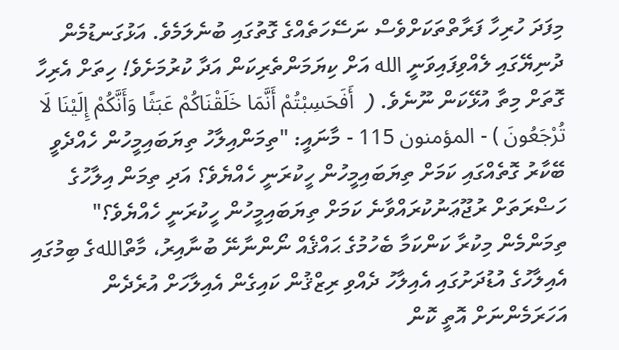މިފަދަ ހުރިހާ ފަރާތްތަކަށްވެސް ނަސޭހަތެއްގެ ގޮތުގައި ބުނެލަމެވެ. އަޅުގަނޑުމެން ދުނިޔޭގައި ލެއްވިފައިވަނީ الله އަށް ކިޔަމަންތެރިކަން އަދާ ކުރުމަށެވެ! ހިތަށް އެރިހާ ގޮތަށް މިތާ އުޅޭކަން ނޫނެވެ. (  أَفَحَسِبْتُمْ أَنَّمَا خَلَقْنَاكُمْ عَبَثًا وَأَنَّكُمْ إِلَيْنَا لَا تُرْجَعُونَ ) - المؤمنون 115 - މާނައީ: "ތިމަންއިލާހު ތިޔަބައިމީހުން ހެއްދެވީ ބޭކާރު ގޮތެއްގައި ކަމަށް ތިޔަބައިމީހުން ހީކުރަނީ ހެއްޔެވެ؟ އަދި ތިމަން އިލާހުގެ ހަޟްރަތަށް ރުޖޫޢަނުކުރައްވާނެ ކަމަށް ތިޔަބައިމީހުން ހީކުރަނީ ހެއްޔެވެ؟"
ތިމަންމެން މިކުރާ ކަންކަމާ ބެހުމުގެ ޙައްޤެއް ނޯންނާނޭ ބުނާއިރު، މާތްاللهގެ ބިމުގައި އެއިލާހުގެ އުޑުދަށުގައި އެއިލާހު ދެއްވި ރިޒްޤުން ކައިގެން އެއިލާހަށް އުރެދެން އަހަރަމެންނަށް އޮތީ ކޮން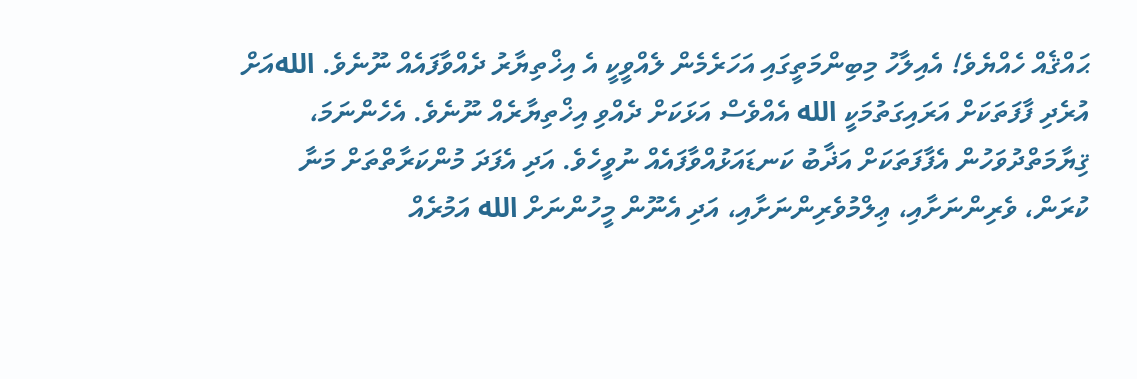ޙައްޤެއް ހެއްޔެވެ! އެއިލާހު މިބިންމަތީގައި އަހަރެމެން ލެއްވީކީ އެ އިޚްތިޔާރު ދެއްވާފައެއް ނޫނެވެ. اللهއަށް އުރެދި ފާފަތަކަށް އަރައިގަތުމަކީ الله އެއްވެސް އަޅަކަށް ދެއްވި އިޚްތިޔާރެއް ނޫނެވެ. އެހެންނަމަ، ޤިޔާމަތްދުވަހުން އެފާފަތަކަށް އަޛާބު ކަނޑައަޅުއްވާފައެއް ނުވީހެވެ. އަދި އެފަދަ މުންކަރާތްތަށް މަނާ ކުރަން، ވެރިންނަށާއި، ޢިލްމުވެރިންނަށާއި، އަދި އެނޫން މީހުންނަށް الله އަމުރެއް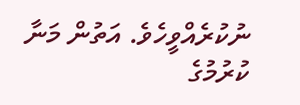ނުކުރެއްވީހެވެ. އަތުން މަނާ ކުރުމުގެ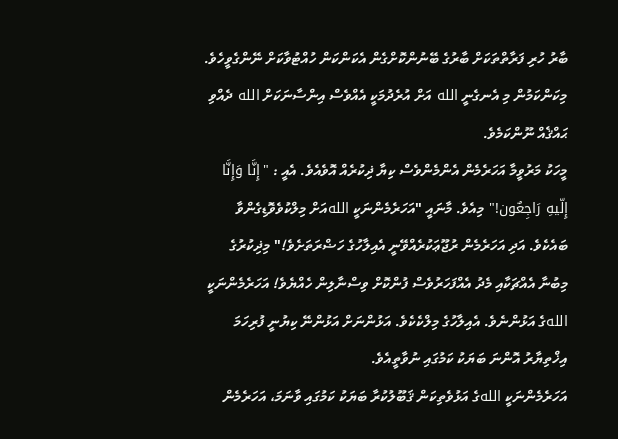ބާރު ހުރި ފަރާތްތަކަށް ބާރުގެ ބޭނުންކޮށްގެން އެކަންކަން ހުއްޓުވާކަށް ނޭންގެވީހެވެ. މިކަންކަމުން މި އެނގެނީ الله އަށް އުރެދުމަކީ އެއްވެސް އިންސާނަކަށް الله ދެއްވި ޙައްޤެއް ނޫންކަމެވެ.
މީހަކު މަރުވީމާ އަހަރެމެން އެންމެންވެސް ކިޔާ ޛިކުރެއް އޮވެއެވެ. އެއީ : "إِنَّا وَإِنَّا إِلّيهِ رَاجِعٌون!" މިއެވެ. މާނައީ "އަހަރެމެންނަކީ اللهއަށް މިލްކުވެވޮޑިގެންވާ ބައެކެވެ. އަދި އަހަރެމެން ރުޖޫޢަކުރެއްވޭނީ އެއިލާހުގެ ހަޟްރަތަށެވެ!" މިޛިކުރުގެ މިބުނާ އެއްޗަކާއި މެދު އެއްފަހަރުވެސް ފުންކޮށް ވިސްނާލިން ހެއްޔެވެ! އަހަރެމެންނަކީ اللهގެ އަޅުންނެވެ. އެއިލާހުގެ މިލްކެކެވެ. އަޅުންނަށް އަޅުންނޭ ކިޔުނީ ފުރިހަމަ އިޚްތިޔާރު އޮންނަ ބަޔަކު ކަމުގައި ނުވާތީއެވެ.
އަހަރެމެންނަކީ اللهގެ އަޅުވެތިކަން ޤަބޫލުކުރާ ބަޔަކު ކަމުގައި ވާނަމަ، އަހަރެމެން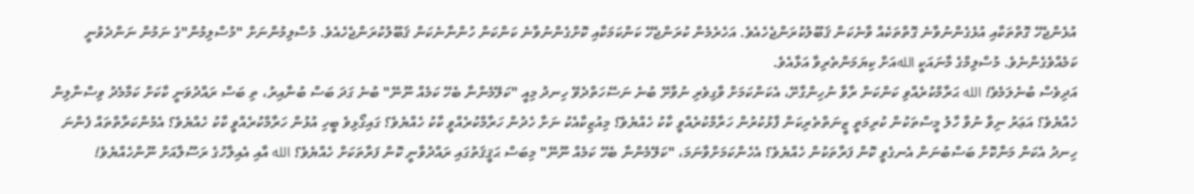އުޅެންޖެހޭ ގޮތްތަކާއި އުޅެގެންނުވާނެ ގޮތްތަކެއް ވާނެކަން ޤަބޫލުކުރަންޖެހެއެވެ. އަހެރެމެން ކުރަންޖެހޭ ކަންކަމަކާއި ކޮށްގެންނުވާނެ ކަންކަން ހުންނާނެކަން ޤަބޫލުކުރަންޖެހެއެވެ. މުސްލިމުންނަށް "މުސްލިމުން"ގެ ނަމުން ނަންދެވުނީ ކަމެއްވެގެންނެވެ. މުސްލިމްގެ މާނައަކީ اللهއަށް ކިޔަމަންތެރިވާ އަޅާއެވެ.
އަދިވެސް ބުނެލަމެވެ! الله ޙަރާމްކުރެއްވި ކަންކަން ރާވާ ނުހިންގާށޭ، އެކަންކަމަށް ވާގިވެރި ނުވާށޭ ބުނެ ނަސޭހަތްދެވޭ ހިނދު މިއީ "ކަލޭމެންނާ ބެހޭ ކަމެއް ނޫނޭ" ބުނެ ގަދަ ބަސް ބުނާއިރު، ތި ބަސް ރައްދުވަނީ ކާކަށް ކަމާމެދު ވިސްނާލިން ހެއްޔެވެ؟ އަޢަރު ނިވާ ނުވާ ހާލު މީސްތަކުން ކުރިމަތީ ޒީނަތްތެރިކަން ފާޅުކުރުން ހަރާމްކުރެއްވީ ކާކު ހެއްޔެވެ؟ މިއުޒިކާއެކު ނަށާ ހެދުން ހަރާމްކުރެއްވީ ކާކު ހެއްޔެވެ؟ ގައިގޯޅިވެ ބީހި އުޅުން ހަރާމްކުރެއްވީ ކާކު ހެއްޔެވެ؟ އެމުންކަރާތްތައް ފެންނަ ހިނދު އެކަން މަނާކޮށް ބަސްބުނަން އެނގެވީ ކޮން ފަރާތަކުން ހެއްޔެވެ؟ އެހެންކަމަށްވާނަމަ، "ކަލޭމެންނާ ބެހޭ ކަމެއް ނޫނޭ" މިބަސް ޙަޤީޤަތުގައި ރައްދުވާނީ ކޮން ފަރާތަކަށް ހެއްޔެވެ؟ الله އާއި އެއިލާހުގެ ރަސޫލާއަށް ނޫންހެއްޔެވެ!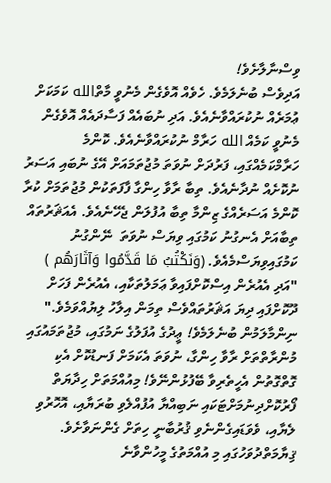ވިސްނާލާށެވެ!
އަދިވެސް ބުނެލަމެވެ. ހެވެއް އޮވެގެން މެނުވީ މާތްالله ކަމަކަށް ޢުމަރެއް ނުކުރައްވާނެއެވެ. އަދި ނުބައެއް ފަސާދައެއް އޮވެގެން މެނުވީ ކަމެއް الله ހަރާމް ނުކުރައްވާނެއެވެ. ކޮންމެ ހަރާމްކަމެއްގައި، ފަރުދަށް ނުވަތަ މުޖުތަމައަށް އޭގެ ނުބައި އަސަރު ނުކޮށެއް ނުދާނެއެވެ. ތިބާ ރާވާ ހިންގާ ފާފަތަކުން މުޖުތަމަށް ކުރާ ކޮންމެ އަސަރެއްގެ ޒިންމާ ތިބާ އުފުލަން ޖެހޭނެއެވެ. އެއަޘަރުތައް ތިބާއަށް އެނގުނު ކަމުގައި ވިޔަސް ނުވަތަ  ނޭންގުނު ކަމުގައިވިޔަސްމެއެވެ. (وَنَكْتُبُ مَا قَدَّمُوا وَآثَارَهُم ) "އަދި އެއުރެން އިސްކޮށްފައިވާ ޢަމަލުތަކާއި، އެއުރެން ފަހަށް ދޫކޮށްފައި ދިޔަ އަޘަރުތައްވެސް ތިމަން އިލާހު ލިޔުއްވަމެވެ."
ނިންމާލަމުން ބުނެލަމެވެ! ޢީދުގެ އުފަލުގެ ނަމުގައި، މުޖުތަމައުގައި މުންރާތްތަށް ރާވާ ހިންގާ، ނުވަތަ އެކަމަށް ފަނޑުކޮށް އެކި ގޮތްގޮތުން އެހީތެރިވާ ބޭފުޅުންނޭވެ! މިއުއްމަތަށް ހިދާޔަތް ފޯރުކޮށްދިނުމަށްޓަކައި ނަބިއްޔާ އުފުއްލެވި ބުރަޔާއި، އޮހޮރުވި ލެޔާއި، ވެވަޑައިގެންނެވި ޤުރުބާނީ ހިތަށް ގެންނަވާށެވެ. ޤިޔާމަތްދުވަހުގައި މި އުއްމަތުގެ މީހުންވާނެ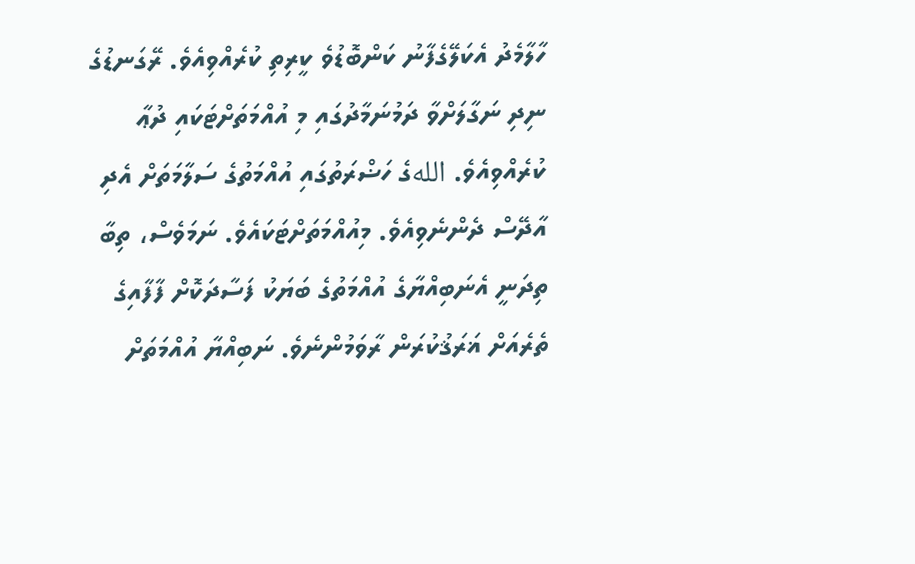ހާލާމެދު އެކަލޭގެފާނު ކަންބޮޑުވެ ކީރިތި ކުރެއްވިއެވެ. ރޭގަނޑުގެ ނިދި ނަގާލަށްވާ ދަމުނަމާދުގައި މި އުއްމަތަށްޓަކައި ދުޢާ ކުރެއްވިއެވެ. اللهގެ ހަޟްރަތުގައި އުއްމަތުގެ ސަލާމަތަށް އެދި އާދޭސް ދެންނެވިއެވެ. މިއުއްމަތަށްޓަކައެވެ. ނަމަވެސް، ތިބާ ތިދަނީ އެނަބިއްޔާގެ އުއްމަތުގެ ބަޔަކު ފަސާދަކޮށް ފާފާއިގެ ތެރެއަށް ޣަރަޤުކުރަން ރާވަމުންނެވެ. ނަބިއްޔާ އުއްމަތަށް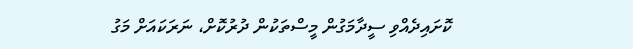ކޮށައިދެއްވި ސީދާމަގުން މީސްތަކުން ދުރުކޮށް، ނަރަކައަށް މަގު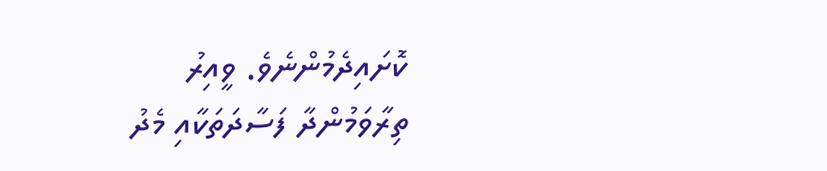ކޮށައިދެމުންނެވެ. ވީއިރު ތިރާވަމުންދާ ފަސާދަތަކާއި މެދު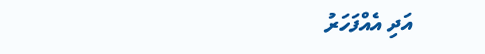އަދި އެއްފަހަރު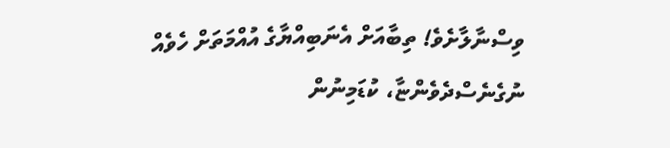ވިސްނާލާށެވެ! ތިބާއަށް އެނަބިއްޔާގެ އުއްމަތަށް ހެވެއް ނުގެނެސްދެވެންޏާ، ކުޑަމިނުން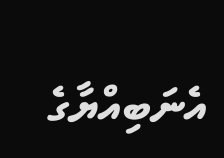އެނަބިއްޔާގެ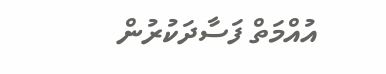އުއްމަތް ފަސާދަކުރުން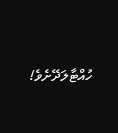ހުއްޓާލަދޭށެވެ!